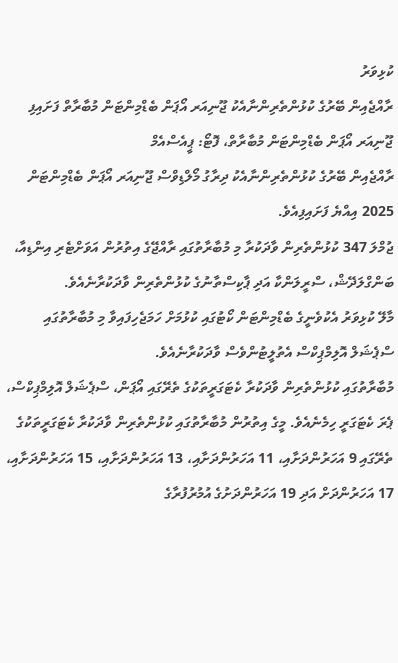ކުޅިވަރު
ރާއްޖެއިން ބޭރުގެ ކުޅުންތެރިންނާއެކު ޖޫނިއަރ އޯޕަން ބެޑްމިންޓަން މުބާރާތް ފަށައިފި
ޖޫނިއަރ އޯޕަން ބެޑްމިންޓަން މުބާރާތް، ފޮޓޯ: ޕީއެސްއެމް
ރާއްޖެއިން ބޭރުގެ ކުޅުންތެރިންނާއެކު ދިރާގު މޯލްޑިވްސް ޖޫނިއަރ އޯޕަން ބެޑްމިންޓަން 2025 އިއްޔެ ފަށައިފިއެވެ.
ޖުމްލަ 347 ކުޅުންތެރިން ވާދަކުރާ މި މުބާރާތުގައި ރާއްޖޭގެ އިތުރުން އަވަށްޓެރި އިންޑިއާ، ބަންގްލަދޭޝް، ސްރީލަންކާ އަދި ޕާކިސްތާނުގެ ކުޅުންތެރިން ވާދަކުރާނެއެވެ.
މާލޭ ކުޅިވަރު އެކުވެނީގެ ބެޑްމިންޓަން ކޯޓުގައި ކުޅުމަށް ހަމަޖެހިފައިވާ މި މުބާރާތުގައި ސްޕެޝަލް އޮލިމްޕިކްސް އެތުލީޓުންވެސް ވާދަކުރާނެއެވެ.
މުބާރާތުގައި ކުޅުންތެރިން ވާދަކުރާ ކެޓަގަރީތަކުގެ ތެރޭގައި އޯޕަން، ސްޕެޝަލް އޮލިމްޕިކްސް، ޕެރަ ކެޓަގަރީ ހިމެނެއެވެ. މީގެ އިތުރުން މުބާރާތުގައި ކުޅުންތެރިން ވާދަކުރާ ކެޓަގަރީތަކުގެ ތެރޭގައި 9 އަހަރުންދަށާއި، 11 އަހަރުންދަށާއި، 13 އަހަރުންދަށާއި، 15 އަހަރުންދަށާއި، 17 އަހަރުންދަށް އަދި 19 އަހަރުންދަށުގެ އުމުރުފުރާގެ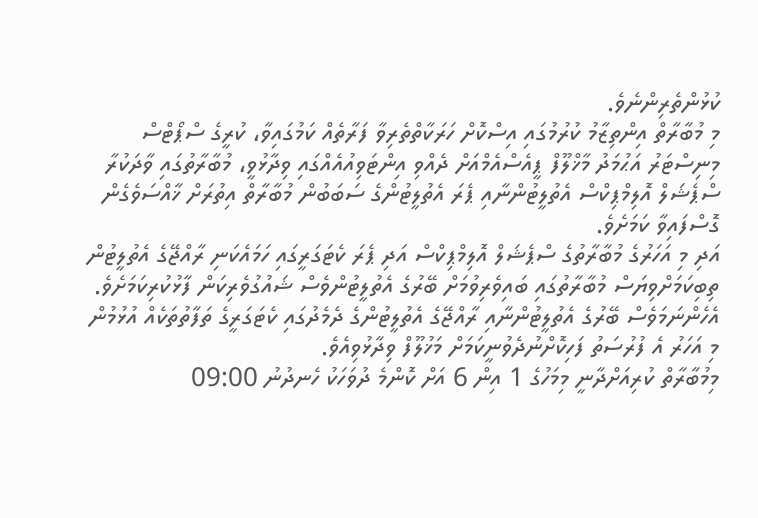ކުޅުންތެރިންނެވެ.
މި މުބާރާތް އިންތިޒާމު ކުރުމުގައި އިސްކޮށް ހަރަކާތްތެރިވާ ފަރާތެއް ކަމުގައިވާ، ކުރީގެ ސްޕޯޓްސް މިނިސްޓަރު އަޙުމަދު މާޚްލޫފް ޕީއެސްއެމްއަށް ދެއްވި އިންޓަވިއުއެއްގައި ވިދާޅުވީ، މުބާރާތުގައި ވާދަކުރާ ސްޕެޝަލް އޮލިމްޕިކްސް އެތުލީޓުންނާއި ޕެރަ އެތުލީޓުންގެ ސަބަބުން މުބާރާތް އިތުރަށް ޚާއްސަވެގެން ގޮސްފައިވާ ކަމަށެވެ.
އަދި މި އަހަރުގެ މުބާރާތުގެ ސްޕެޝަލް އޮލިމްޕިކްސް އަދި ޕެރަ ކެޓަގަރީގައި ހަމައެކަނި ރާއްޖޭގެ އެތުލީޓުން ތިބިކަމަށްވިޔަސް މުބާރާތުގައި ބައިވެރިވުމަށް ބޭރުގެ އެތުލީޓުންވެސް ޝައުގުވެރިކަން ފާޅުކުރިކަމަށެވެ. އެހެންނަމަވެސް ބޭރުގެ އެތުލީޓުންނާއި ރާއްޖޭގެ އެތުލީޓުންގެ ދެމެދުގައި ކެޓަގަރީގެ ތަފާތުތަކެއް އުޅުމުން މި އަހަރު އެ ފުރުސަތު ފަހިކޮށްނުދެވުނީކަމަށް މަޚުލޫފް ވިދާޅުވިއެވެ.
މިމުބާރާތް ކުރިއަށްދާނީ މިމަހުގެ 1 އިން 6 އަށް ކޮންމެ ދުވަހަކު ހެނދުނު 09:00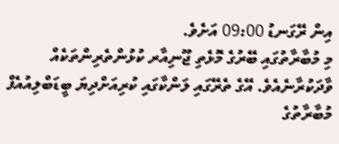އިން ރޭގަނޑު 09:00 އަށެވެ.
މި މުބާރާތުގައި ބޭރުގެ މޮޅެތި ޖޫނިއާރ ކުޅުންތެރިންތަކެއް ވާދަކުރާނެއެވެ. އޭގެ ތެރޭގައި ލަންކާގައި ކުރިއަށްދިޔަ ބީޑަބްލިއުއެފް މުބާރާތުގެ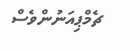ޗެމްޕިއަނުންވެސް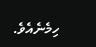ހިމެނެއެވެ.